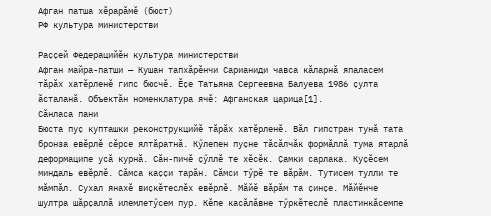Афган патша хĕрарăмĕ (бюст)
РФ культура министерстви

Раҫҫей Федерацийӗн культура министерстви
Афган майра-патши — Кушан тапхӑрӗнчи Сарианиди чавса кӑларнӑ япаласем тӑрӑх хатӗрленӗ гипс бюсчӗ. Ӗҫе Татьяна Сергеевна Балуева 1986 ҫулта ӑсталанӑ. Объектӑн номенклатура ячӗ: Афганская царица[1].
Сӑнласа пани
Бюста пуҫ купташки реконструкцийӗ тӑрӑх хатӗрленӗ. Вӑл гипстран тунӑ тата бронза евӗрлӗ сӗрсе ялтӑратнӑ. Кӳлепен пуҫне тӑсӑлчӑк формӑллӑ тума ятарлӑ деформаципе усӑ курнӑ. Сӑн-пичӗ ҫӳллӗ те хӗсӗк. Ҫамки сарлака. Куҫӗсем миндаль евӗрлӗ. Сӑмса каҫҫи тарӑн. Сӑмси тӳрӗ те вӑрӑм. Тутисем тулли те мӑмпӑл. Сухал янахӗ виҫкӗтеслӗх евӗрлӗ. Мӑйӗ вӑрӑм та ҫинҫе. Мӑйӗнче шултра шӑрҫаллӑ илемлетӳсем пур. Кӗпе касӑлӑвне тӳркӗтеслӗ пластинкӑсемпе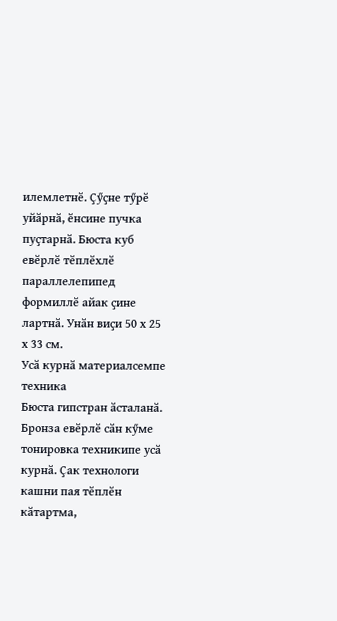илемлетнӗ. Ҫӳҫне тӳрӗ уйӑрнӑ, ӗнсине пучка пуҫтарнӑ. Бюста куб евӗрлӗ тӗплӗхлӗ параллелепипед формиллӗ айак ҫине лартнӑ. Унӑн виҫи 50 х 25 х 33 см.
Усӑ курнӑ материалсемпе техника
Бюста гипстран ӑсталанӑ. Бронза евӗрлӗ сӑн кӳме тонировка техникипе усӑ курнӑ. Ҫак технологи кашни пая тӗплӗн кӑтартма,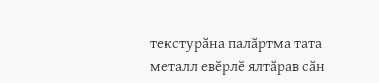текстурӑна палӑртма тата металл евӗрлӗ ялтӑрав сӑн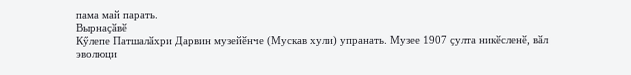пама май парать.
Вырнаҫӑвӗ
Кӳлепе Патшалӑхри Дарвин музейӗнче (Мускав хули) упранать. Музее 1907 ҫулта никӗсленӗ, вӑл эволюци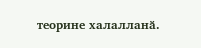теорине халалланӑ.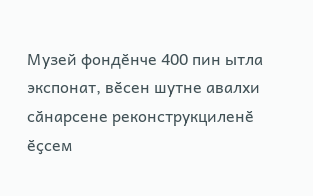Музей фондӗнче 400 пин ытла экспонат, вӗсен шутне авалхи сӑнарсене реконструкциленӗ ӗҫсем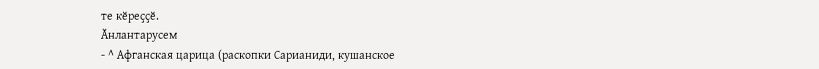те кӗреҫҫӗ.
Ӑнлантарусем
- ^ Афганская царица (раскопки Сарианиди, кушанское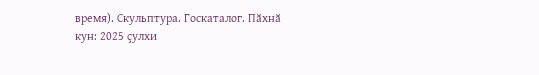время). Скульптура. Госкаталог. Пӑхнӑ кун: 2025 ҫулхи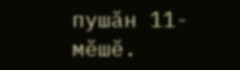пушӑн 11-мӗшӗ.